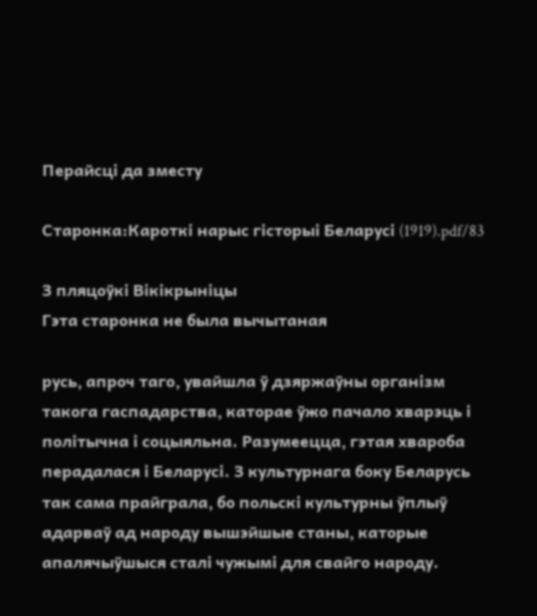Перайсці да зместу

Старонка:Кароткі нарыс гісторыі Беларусі (1919).pdf/83

З пляцоўкі Вікікрыніцы
Гэта старонка не была вычытаная

русь, апроч таго, увайшла ў дзяржаўны організм такога гаспадарства, каторае ўжо пачало хварэць і політычна і соцыяльна. Разумеецца, гэтая хвароба перадалася і Беларусі. З культурнага боку Беларусь так сама прайграла, бо польскі культурны ўплыў адарваў ад народу вышэйшые станы, каторые апалячыўшыся сталі чужымі для свайго народу.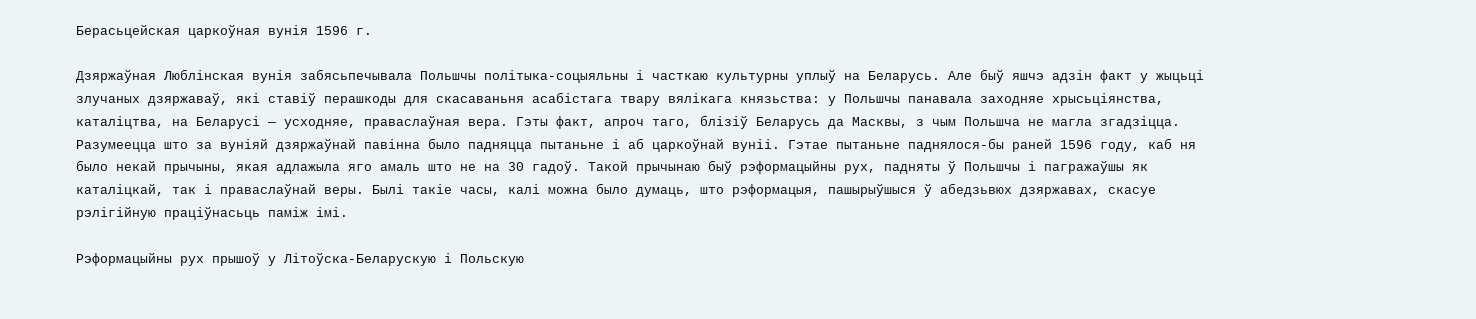Берасьцейская царкоўная вунія 1596 г.

Дзяржаўная Люблінская вунія забясьпечывала Польшчы політыка-соцыяльны і часткаю культурны уплыў на Беларусь. Але быў яшчэ адзін факт у жыцьці злучаных дзяржаваў, які ставіў перашкоды для скасаваньня асабістага твару вялікага князьства: у Польшчы панавала заходняе хрысьціянства, каталіцтва, на Беларусі — усходняе, праваслаўная вера. Гэты факт, апроч таго, блізіў Беларусь да Масквы, з чым Польшча не магла згадзіцца. Разумеецца што за вуніяй дзяржаўнай павінна было падняцца пытаньне і аб царкоўнай вуніі. Гэтае пытаньне паднялося-бы раней 1596 году, каб ня было некай прычыны, якая адлажыла яго амаль што не на 30 гадоў. Такой прычынаю быў рэформацыйны рух, падняты ў Польшчы і пагражаўшы як каталіцкай, так і праваслаўнай веры. Былі такіе часы, калі можна было думаць, што рэформацыя, пашырыўшыся ў абедзьвюх дзяржавах, скасуе рэлігійную праціўнасьць паміж імі.

Рэформацыйны рух прышоў у Літоўска-Беларускую і Польскую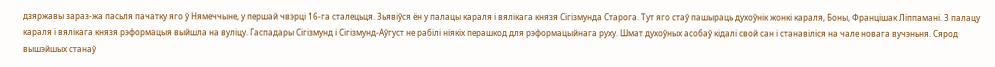дзяржавы зараз-жа пасьля пачатку яго ў Нямеччыне, у першай чвэрці 16-га сталецьця. Зьявіўся ён у палацы караля і вялікага князя Сігізмунда Старога. Тут яго стаў пашыраць духоўнік жонкі караля, Боны, Францішак Ліппамані. З палацу караля і вялікага князя рэформацыя выйшла на вуліцу. Гаспадары Сігізмунд і Сігізмунд-Аўгуст не рабілі ніякіх перашкод для рэформацыйнага руху. Шмат духоўных асобаў кідалі свой сан і станавіліся на чале новага вучэньня. Сярод вышэйшых станаў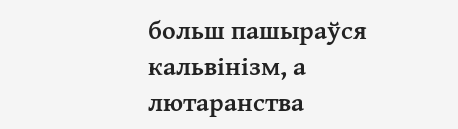больш пашыраўся кальвінізм, а лютаранства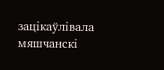зацікаўлівала мяшчанскі